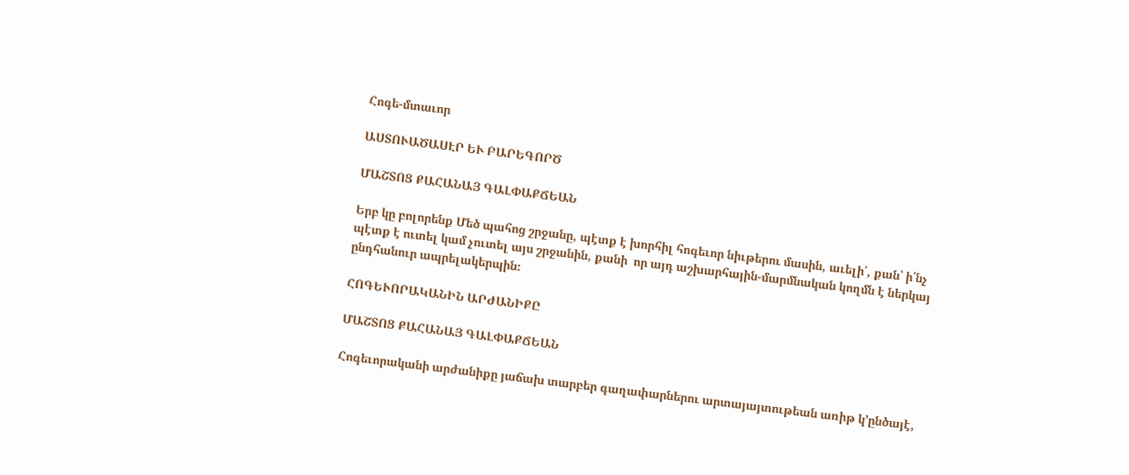Հոգե-մտաւոր

ԱՍՏՈՒԱԾԱՍԷՐ ԵՒ ԲԱՐԵԳՈՐԾ

ՄԱՇՏՈՑ ՔԱՀԱՆԱՅ ԳԱԼՓԱՔՃԵԱՆ

Երբ կը բոլորենք Մեծ պահոց շրջանը, պէտք է խորհիլ հոգեւոր նիւթերու մասին, աւելի՛, քան՝ ի՛նչ պէտք է ուտել կամ չուտել այս շրջանին, քանի  որ այդ աշխարհային-մարմնական կողմն է ներկայ ընդհանուր ապրելակերպին։

ՀՈԳԵՒՈՐԱԿԱՆԻՆ ԱՐԺԱՆԻՔԸ

ՄԱՇՏՈՑ ՔԱՀԱՆԱՅ ԳԱԼՓԱՔՃԵԱՆ

Հոգեւորականի արժանիքը յաճախ տարբեր գաղափարներու արտայայտութեան առիթ կ՚ընծայէ,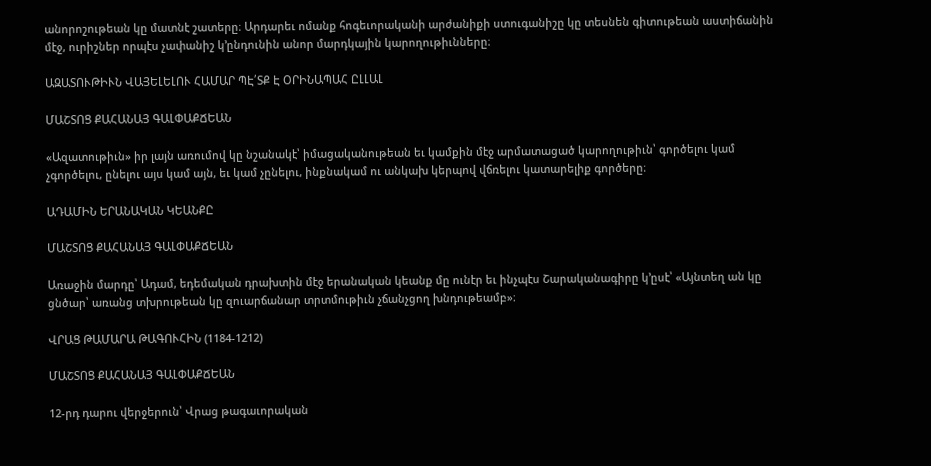անորոշութեան կը մատնէ շատերը։ Արդարեւ ոմանք հոգեւորականի արժանիքի ստուգանիշը կը տեսնեն գիտութեան աստիճանին մէջ, ուրիշներ որպէս չափանիշ կ՚ընդունին անոր մարդկային կարողութիւնները։

ԱԶԱՏՈՒԹԻՒՆ ՎԱՅԵԼԵԼՈՒ ՀԱՄԱՐ ՊԷ՛ՏՔ Է ՕՐԻՆԱՊԱՀ ԸԼԼԱԼ

ՄԱՇՏՈՑ ՔԱՀԱՆԱՅ ԳԱԼՓԱՔՃԵԱՆ

«Ազատութիւն» իր լայն առումով կը նշանակէ՝ իմացականութեան եւ կամքին մէջ արմատացած կարողութիւն՝ գործելու կամ չգործելու, ընելու այս կամ այն, եւ կամ չընելու, ինքնակամ ու անկախ կերպով վճռելու կատարելիք գործերը։

ԱԴԱՄԻՆ ԵՐԱՆԱԿԱՆ ԿԵԱՆՔԸ

ՄԱՇՏՈՑ ՔԱՀԱՆԱՅ ԳԱԼՓԱՔՃԵԱՆ

Առաջին մարդը՝ Ադամ, եդեմական դրախտին մէջ երանական կեանք մը ունէր եւ ինչպէս Շարականագիրը կ՚ըսէ՝ «Այնտեղ ան կը ցնծար՝ առանց տխրութեան կը զուարճանար տրտմութիւն չճանչցող խնդութեամբ»։

ՎՐԱՑ ԹԱՄԱՐԱ ԹԱԳՈՒՀԻՆ (1184-1212)

ՄԱՇՏՈՑ ՔԱՀԱՆԱՅ ԳԱԼՓԱՔՃԵԱՆ

12-րդ դարու վերջերուն՝ Վրաց թագաւորական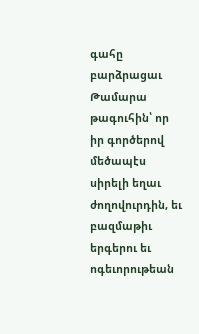գահը բարձրացաւ Թամարա թագուհին՝ որ իր գործերով մեծապէս սիրելի եղաւ ժողովուրդին, եւ բազմաթիւ երգերու եւ ոգեւորութեան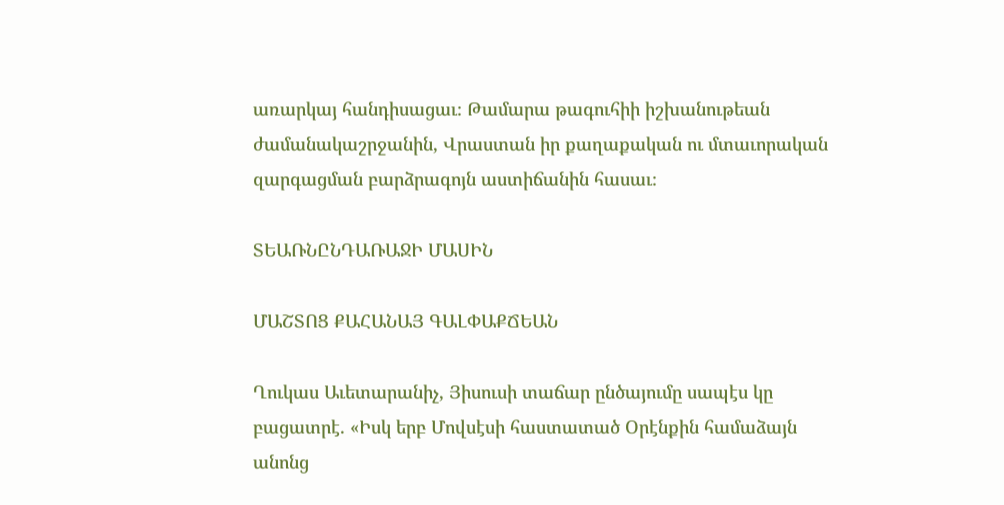առարկայ հանդիսացաւ։ Թամարա թագուհիի իշխանութեան ժամանակաշրջանին, Վրաստան իր քաղաքական ու մտաւորական զարգացման բարձրագոյն աստիճանին հասաւ։

ՏԵԱՌՆԸՆԴԱՌԱՋԻ ՄԱՍԻՆ

ՄԱՇՏՈՑ ՔԱՀԱՆԱՅ ԳԱԼՓԱՔՃԵԱՆ

Ղուկաս Աւետարանիչ, Յիսուսի տաճար ընծայումը սապէս կը բացատրէ. «Իսկ երբ Մովսէսի հաստատած Օրէնքին համաձայն անոնց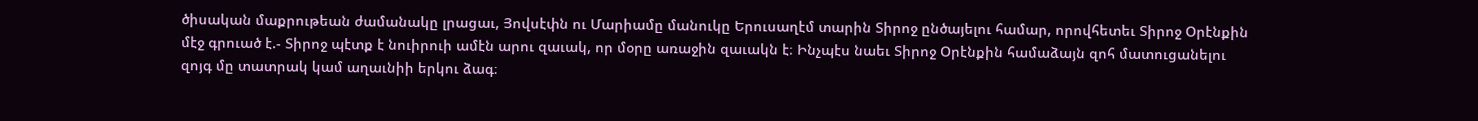ծիսական մաքրութեան ժամանակը լրացաւ, Յովսէփն ու Մարիամը մանուկը Երուսաղէմ տարին Տիրոջ ընծայելու համար, որովհետեւ Տիրոջ Օրէնքին մէջ գրուած է.- Տիրոջ պէտք է նուիրուի ամէն արու զաւակ, որ մօրը առաջին զաւակն է։ Ինչպէս նաեւ Տիրոջ Օրէնքին համաձայն զոհ մատուցանելու զոյգ մը տատրակ կամ աղաւնիի երկու ձագ։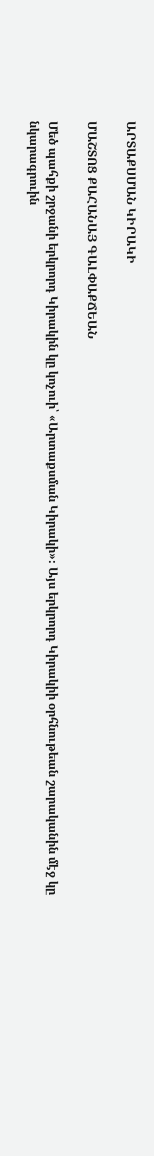ԱՐՏԱՔՍՄԱՆ ԿԻՐԱԿԻ

ՄԱՇՏՈՑ ՔԱՀԱՆԱՅ ԳԱԼՓԱՔՃԵԱՆ

Մեծ պահքի շրջանի երկրորդ Կիրակին կը կոչուի՝ «Արտաքսման Կիրակի»։ Այս երկրորդ Կիրակիի օրհնութեան շարականին մէջ կը նկարագրուին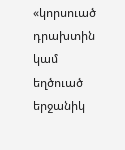«կորսուած դրախտին կամ եղծուած երջանիկ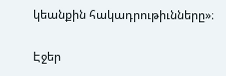կեանքին հակադրութիւնները»։

Էջեր